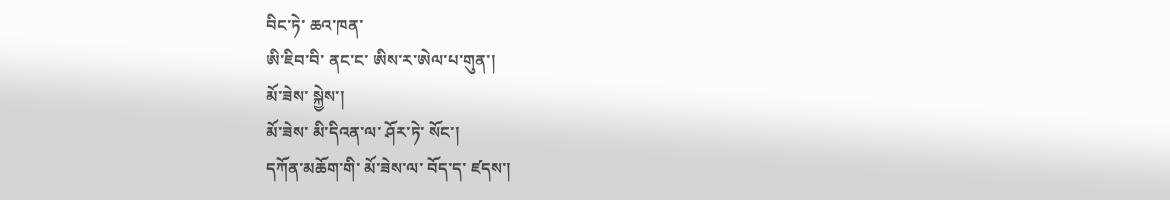བིང་ཏེ་ ཆའ་ཁན་
ཨི་ཇིབ་བི་ ནང་ང་ ཨིས་ར་ཨེལ་པ་གུན་།
མོ་ཟེས་ སྐྱེས་།
མོ་ཟེས་ མི་དིའན་ལ་ ཤོར་ཏེ་ སོང་།
དཀོན་མཆོག་གི་ མོ་ཟེས་ལ་ བོད་ད་ ཛདས་།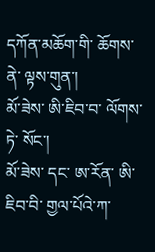དཀོན་མཆོག་གི་ ཆོགས་ནེ་ ལྟས་གུན་།
མོ་ཟེས་ ཨི་ཇིབ་བ་ ལོགས་ཏེ་ སོང་།
མོ་ཟེས་ དང་ ཨ་རོན་ ཨི་ཇིབ་བི་ གྱལ་པོའེ་ཀ་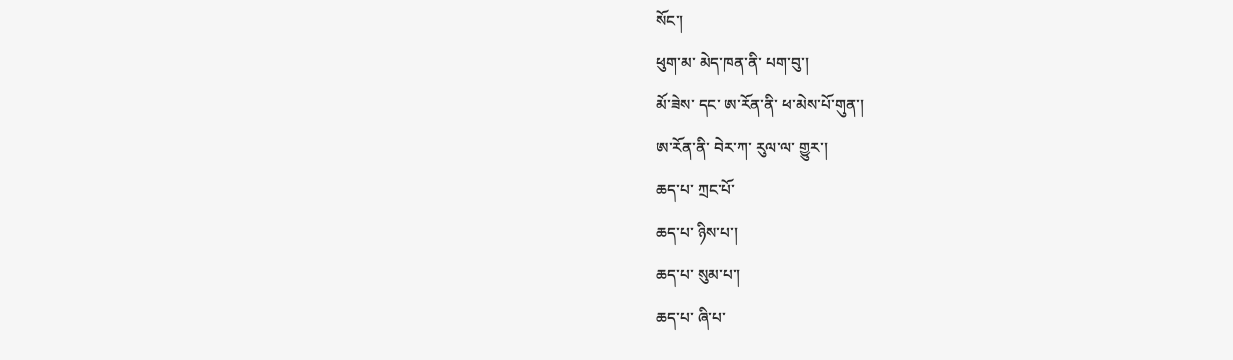སོང་།
ཕུག་མ་ མེད་ཁན་ནི་ པག་བུ་།
མོ་ཟེས་ དང་ ཨ་རོན་ནི་ ཕ་མེས་པོ་གུན་།
ཨ་རོན་ནི་ བེར་ཀ་ རུལ་ལ་ གྱུར་།
ཆད་པ་ ཀྲང་པོ་
ཆད་པ་ ཉིས་པ་།
ཆད་པ་ སུམ་པ་།
ཆད་པ་ ཞི་པ་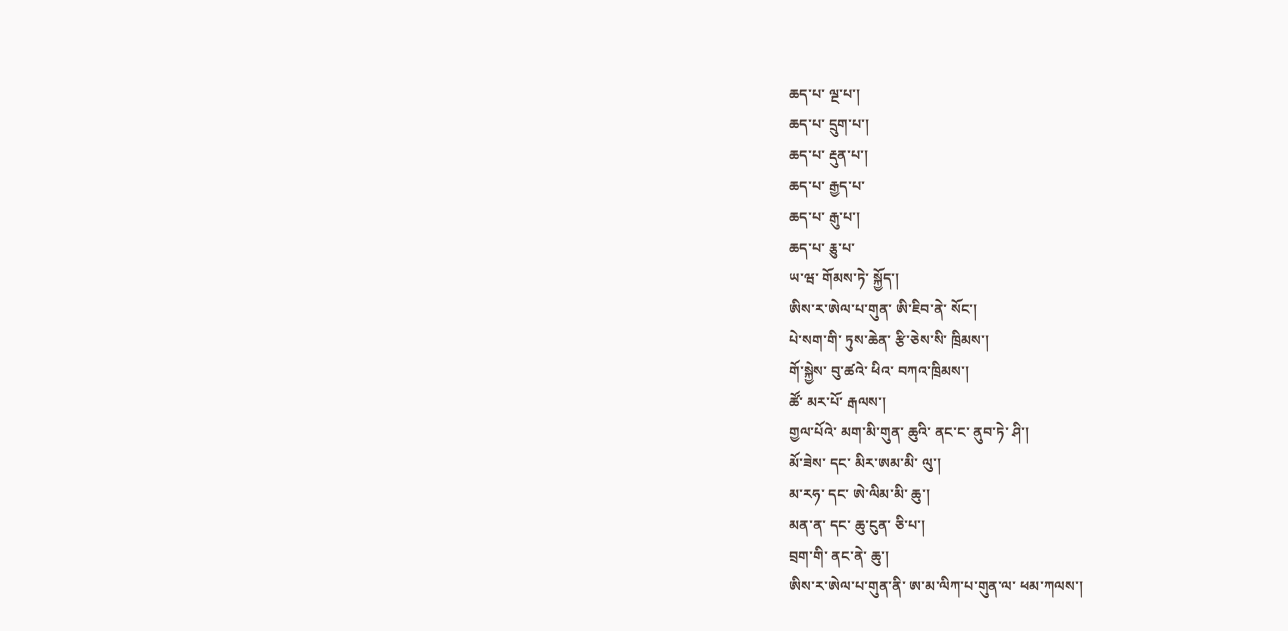ཆད་པ་ ལྔ་པ་།
ཆད་པ་ དྲུག་པ་།
ཆད་པ་ རྡུན་པ་།
ཆད་པ་ རྒྱད་པ་
ཆད་པ་ རྒུ་པ་།
ཆད་པ་ རྕུ་པ་
ཡ་ཝ་ གོམས་ཏེ་ སྐྱོད་།
ཨིས་ར་ཨེལ་པ་གུན་ ཨི་ཇིབ་ནེ་ སོང་།
པེ་སག་གི་ ཏུས་ཆེན་ རྩི་ཅེས་སི་ ཁྲིམས་།
གོ་སྐྱེས་ བུ་ཚའེ་ ཕིའ་ བཀའ་ཁྲིམས་།
ཚོ་ མར་པོ་ རྒལས་།
གྱལ་པོའེ་ མག་མི་གུན་ ཆུའི་ ནང་ང་ ནུབ་ཏེ་ ཤི་།
མོ་ཟེས་ དང་ མིར་ཨམ་མི་ ལུ་།
མ་རཧ་ དང་ ཨེ་ལིམ་མི་ ཆུ་།
མན་ན་ དང་ ཆུ་ངུན་ ཅི་པ་།
བྲག་གི་ ནང་ནེ་ ཆུ་།
ཨིས་ར་ཨེལ་པ་གུན་ནི་ ཨ་མ་ལིཀ་པ་གུན་ལ་ ཕམ་ཀལས་།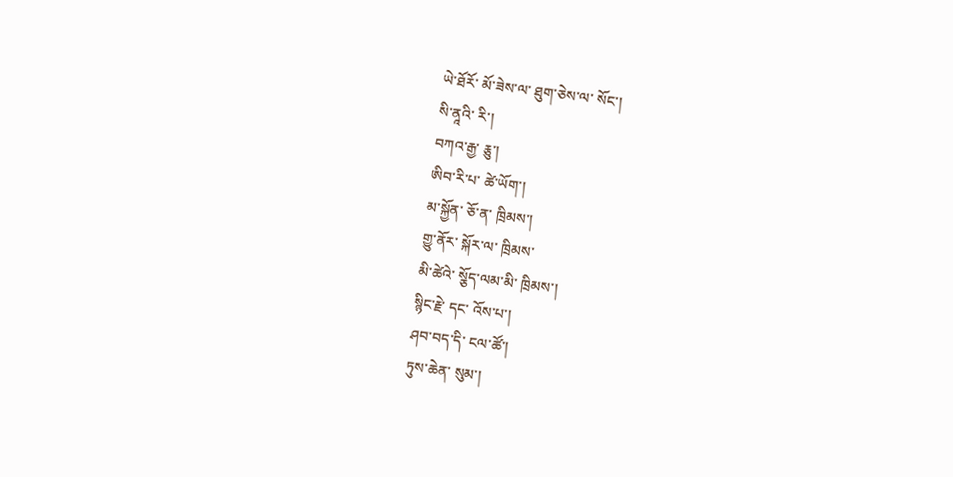ཡེ་ཐོརོ་ མོ་ཟེས་ལ་ ཐུག་ཅེས་ལ་ སོང་།
སི་ནཱའི་ རི་།
བཀའ་རྒྱ་ རྕུ་།
ཨིབ་རི་པ་ ཚེ་ཡོག་།
མ་སྐྱོན་ ཅོ་ན་ ཁྲིམས་།
གྱུ་ནོར་ སྐོར་ལ་ ཁྲིམས་
མི་ཚེའེ་ སྕོད་ལམ་མི་ ཁྲིམས་།
སྙིང་རྗེ་ དང་ འོས་པ་།
ཤབ་བད་དི་ ངལ་ཚོ་།
ཏུས་ཆེན་ སུམ་།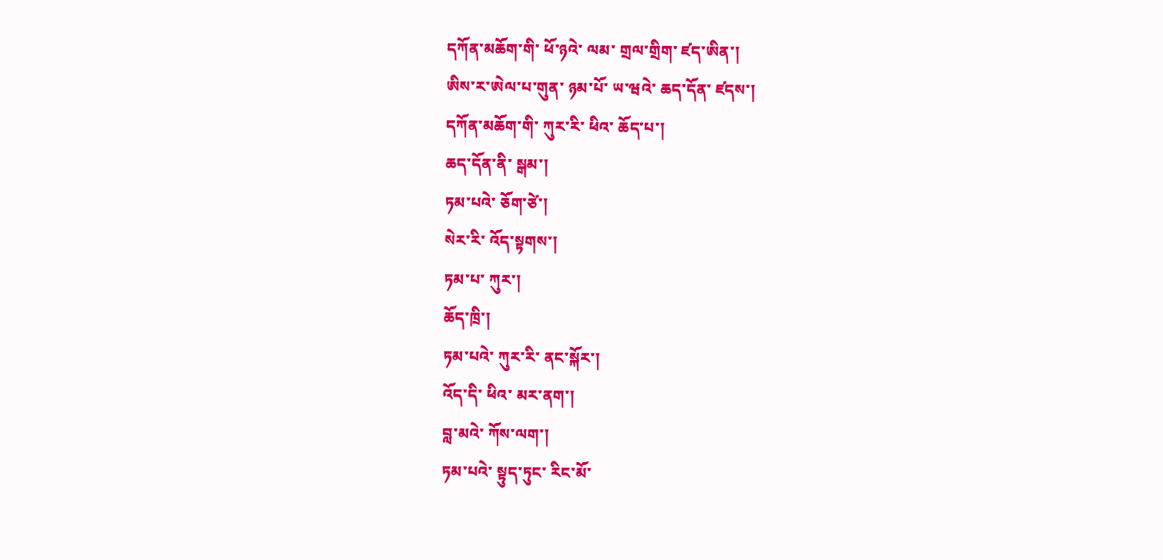དཀོན་མཆོག་གི་ ཕོ་ཉའེ་ ལམ་ གྲལ་གྲིག་ ཛད་ཨིན་།
ཨིས་ར་ཨེལ་པ་གུན་ ཉམ་པོ་ ཡ་ཝའེ་ ཆད་དོན་ ཛདས་།
དཀོན་མཆོག་གི་ ཀུར་རི་ ཕིའ་ ཆོད་པ་།
ཆད་དོན་ནི་ སྒམ་།
ཏམ་པའེ་ ཅོག་ཙེ་།
སེར་རི་ འོད་སྟགས་།
ཏམ་པ་ ཀུར་།
ཆོད་ཁྲི་།
ཏམ་པའེ་ ཀུར་རི་ ནང་སྐོར་།
འོད་དི་ ཕིའ་ མར་ནག་།
བླ་མའེ་ ཀོས་ལག་།
ཏམ་པའེ་ སྟུད་ཏུང་ རིང་མོ་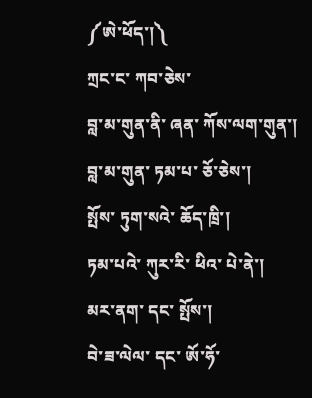༼ཨེ་ཕོད་།༽
ཀྲང་ང་ ཀབ་ཅེས་
བླ་མ་གུན་ནི་ ཞན་ ཀོས་ལག་གུན་།
བླ་མ་གུན་ ཏམ་པ་ ཅོ་ཅེས་།
སྤོས་ ཏུག་སའེ་ ཆོད་ཁྲི་།
ཏམ་པའེ་ ཀུར་རི་ ཕིའ་ པེ་ནེ་།
མར་ནག་ དང་ སྤོས་།
བེ་ཟ་ལེལ་ དང་ ཨོ་ཧོ་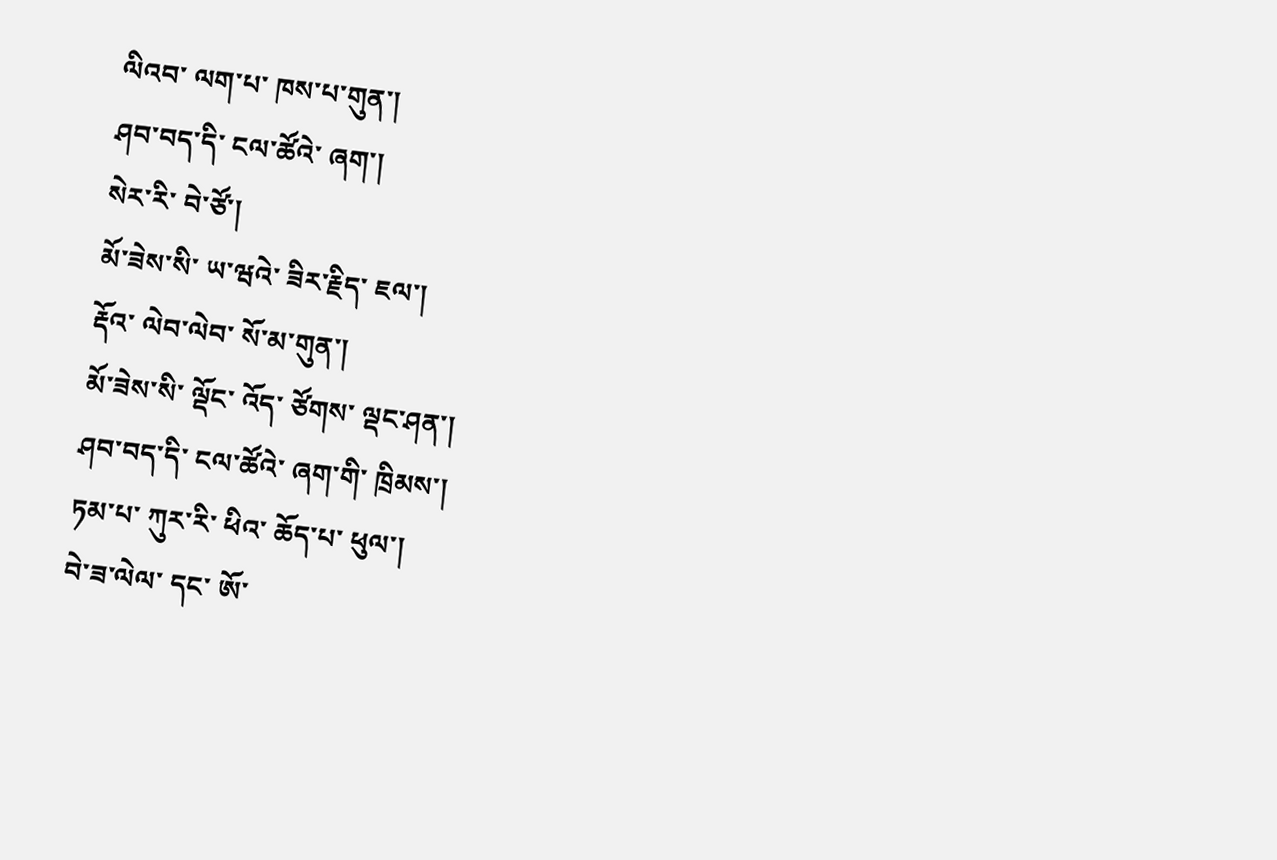ལིའབ་ ལག་པ་ ཁས་པ་གུན་།
ཤབ་བད་དི་ ངལ་ཚོའེ་ ཞག་།
སེར་རི་ བེ་ཙོ་།
མོ་ཟེས་སི་ ཡ་ཝའེ་ ཟིར་རྗིད་ ཇལ་།
རྡོའ་ ལེབ་ལེབ་ སོ་མ་གུན་།
མོ་ཟེས་སི་ ལྡོང་ འོད་ ཙོགས་ ལྡང་ཤན་།
ཤབ་བད་དི་ ངལ་ཚོའེ་ ཞག་གི་ ཁྲིམས་།
ཏམ་པ་ ཀུར་རི་ ཕིའ་ ཆོད་པ་ ཕུལ་།
བེ་ཟ་ལེལ་ དང་ ཨོ་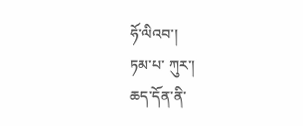ཧོ་ལིའབ་།
ཏམ་པ་ ཀུར་།
ཆད་དོན་ནི་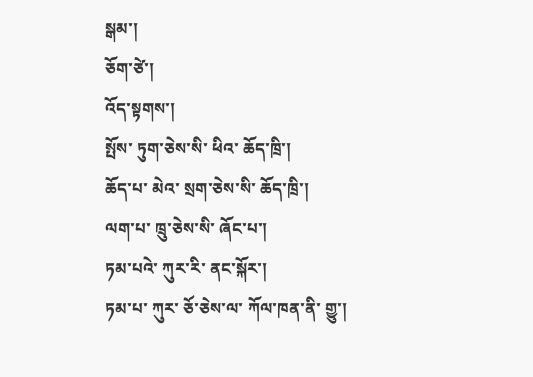སྒམ་།
ཅོག་ཙེ་།
འོད་སྟགས་།
སྤོས་ ཏུག་ཅེས་སི་ ཕིའ་ ཆོད་ཁྲི་།
ཆོད་པ་ མེའ་ སྲག་ཅེས་སི་ ཆོད་ཁྲི་།
ལག་པ་ ཁྲུ་ཅེས་སི་ ཞོང་པ་།
ཏམ་པའེ་ ཀུར་རི་ ནང་སྐོར་།
ཏམ་པ་ ཀུར་ ཅོ་ཅེས་ལ་ ཀོལ་ཁན་ནི་ གྱུ་།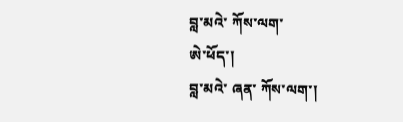བླ་མའེ་ ཀོས་ལག་
ཨེ་ཕོད་།
བླ་མའེ་ ཞན་ ཀོས་ལག་།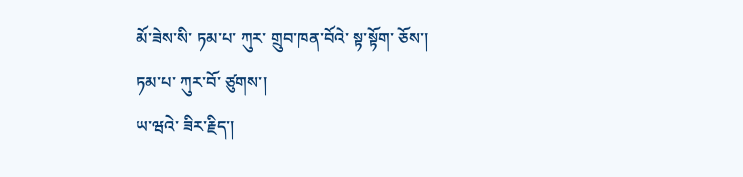མོ་ཟེས་སི་ ཏམ་པ་ ཀུར་ གྲུབ་ཁན་བོའེ་ སྟ་སྟོག་ ཅོས་།
ཏམ་པ་ ཀུར་བོ་ ཙུགས་།
ཡ་ཝའེ་ ཟིར་རྗིད་།